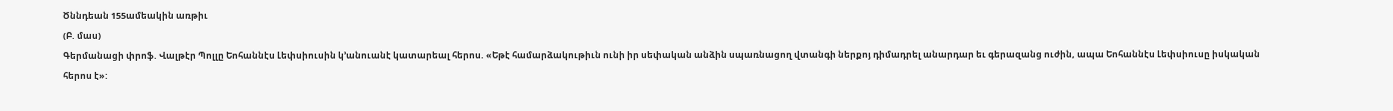Ծննդեան 155ամեակին առթիւ
(Բ. մաս)
Գերմանացի փրոֆ. Վալթէր Պոլլը Եոհաննէս Լեփսիուսին կ’անուանէ կատարեալ հերոս. «Եթէ համարձակութիւն ունի իր սեփական անձին սպառնացող վտանգի ներքոյ դիմադրել անարդար եւ գերազանց ուժին, ապա Եոհաննէս Լեփսիուսը իսկական հերոս է»: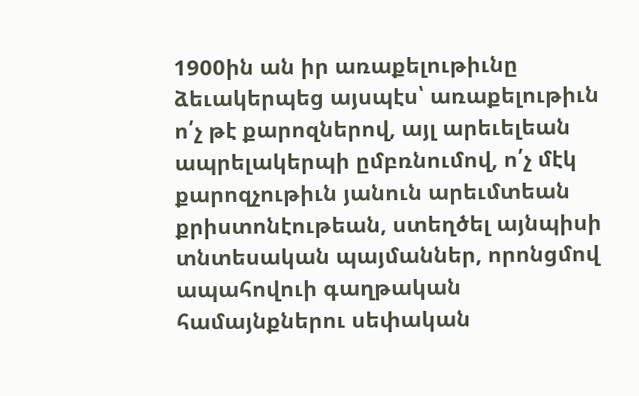1900ին ան իր առաքելութիւնը ձեւակերպեց այսպէս՝ առաքելութիւն ո՛չ թէ քարոզներով, այլ արեւելեան ապրելակերպի ըմբռնումով, ո՛չ մէկ քարոզչութիւն յանուն արեւմտեան քրիստոնէութեան, ստեղծել այնպիսի տնտեսական պայմաններ, որոնցմով ապահովուի գաղթական համայնքներու սեփական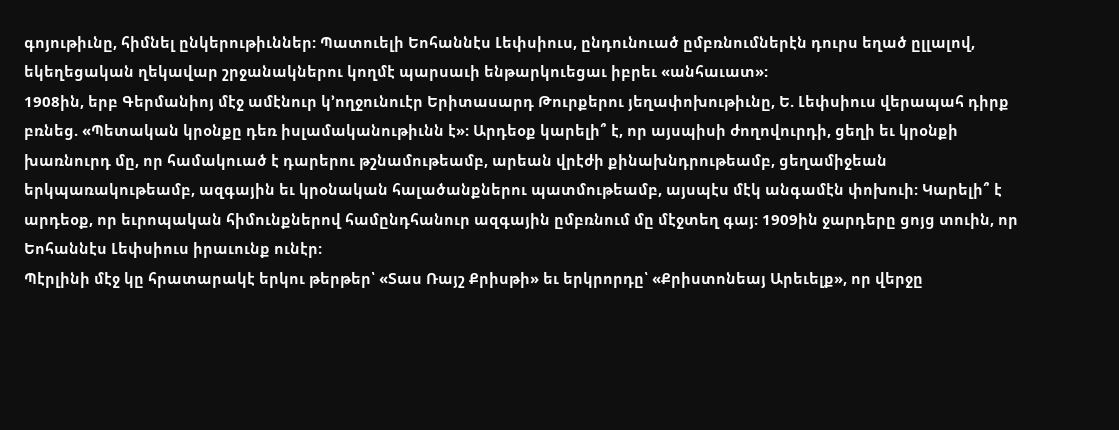գոյութիւնը, հիմնել ընկերութիւններ: Պատուելի Եոհաննէս Լեփսիուս, ընդունուած ըմբռնումներէն դուրս եղած ըլլալով, եկեղեցական ղեկավար շրջանակներու կողմէ պարսաւի ենթարկուեցաւ իբրեւ «անհաւատ»:
1908ին, երբ Գերմանիոյ մէջ ամէնուր կ’ողջունուէր Երիտասարդ Թուրքերու յեղափոխութիւնը, Ե. Լեփսիուս վերապահ դիրք բռնեց. «Պետական կրօնքը դեռ իսլամականութիւնն է»: Արդեօք կարելի՞ է, որ այսպիսի ժողովուրդի, ցեղի եւ կրօնքի խառնուրդ մը, որ համակուած է դարերու թշնամութեամբ, արեան վրէժի քինախնդրութեամբ, ցեղամիջեան երկպառակութեամբ, ազգային եւ կրօնական հալածանքներու պատմութեամբ, այսպէս մէկ անգամէն փոխուի: Կարելի՞ է արդեօք, որ եւրոպական հիմունքներով համընդհանուր ազգային ըմբռնում մը մէջտեղ գայ: 1909ին ջարդերը ցոյց տուին, որ Եոհաննէս Լեփսիուս իրաւունք ունէր:
Պէրլինի մէջ կը հրատարակէ երկու թերթեր՝ «Տաս Ռայշ Քրիսթի» եւ երկրորդը՝ «Քրիստոնեայ Արեւելք», որ վերջը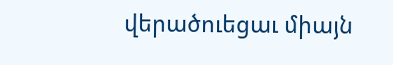վերածուեցաւ միայն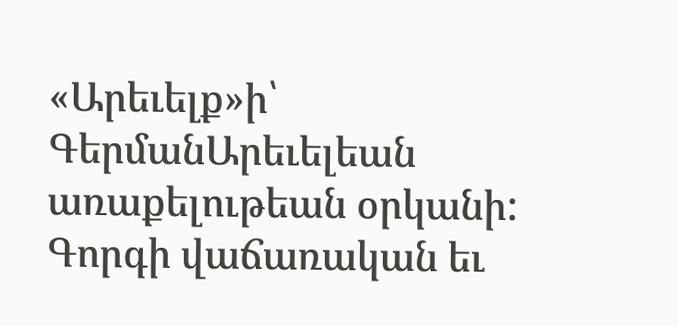«Արեւելք»ի՝ ԳերմանԱրեւելեան առաքելութեան օրկանի:
Գորգի վաճառական եւ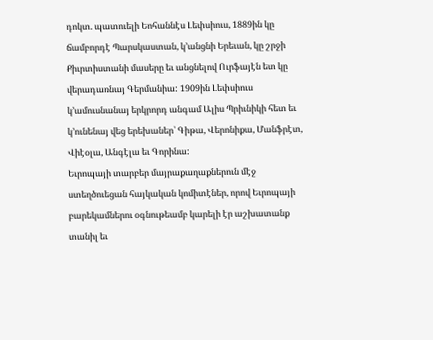դոկտ. պատուելի Եոհաննէս Լեփսիուս, 1889ին կը ճամբորդէ Պարսկաստան, կ’անցնի Երեւան, կը շրջի Քիւրտիստանի մասերը եւ անցնելով Ուրֆայէն ետ կը վերադառնայ Գերմանիա: 1909ին Լեփսիուս կ’ամուսնանայ երկրորդ անգամ Ալիս Պրիւնիկի հետ եւ կ’ունենայ վեց երեխաներ՝ Գիթա, Վերոնիքա, Մանֆրէտ, Վիէօլա, Անգէլա եւ Գորինա:
Եւրոպայի տարբեր մայրաքաղաքներուն մէջ ստեղծուեցան հայկական կոմիտէներ, որով Եւրոպայի բարեկամներու օգնութեամբ կարելի էր աշխատանք տանիլ եւ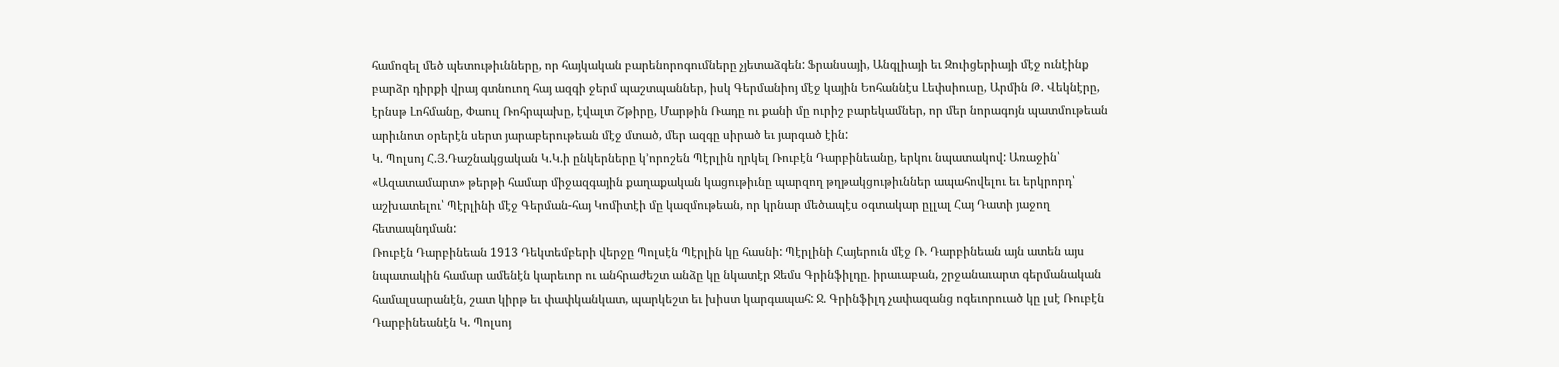համոզել մեծ պետութիւնները, որ հայկական բարենորոգումները չյետաձգեն: Ֆրանսայի, Անգլիայի եւ Զուիցերիայի մէջ ունէինք բարձր դիրքի վրայ գտնուող հայ ազգի ջերմ պաշտպաններ, իսկ Գերմանիոյ մէջ կային Եոհաննէս Լեփսիուսը, Արմին Թ. Վեկնէրը, էրնսթ Լոհմանը, Փաուլ Ռոհրպախը, էվալտ Շթիրը, Մարթին Ռադը ու քանի մը ուրիշ բարեկամներ, որ մեր նորագոյն պատմութեան արիւնոտ օրերէն սերտ յարաբերութեան մէջ մտած, մեր ազգը սիրած եւ յարգած էին:
Կ. Պոլսոյ Հ.Յ.Դաշնակցական Կ.Կ.ի ընկերները կ’որոշեն Պէրլին ղրկել Ռուբէն Դարբինեանը, երկու նպատակով: Առաջին՝ «Ազատամարտ» թերթի համար միջազգային քաղաքական կացութիւնը պարզող թղթակցութիւններ ապահովելու եւ երկրորդ՝ աշխատելու՝ Պէրլինի մէջ Գերման-հայ Կոմիտէի մը կազմութեան, որ կրնար մեծապէս օգտակար ըլլալ Հայ Դատի յաջող հետապնդման:
Ռուբէն Դարբինեան 1913 Դեկտեմբերի վերջը Պոլսէն Պէրլին կը հասնի: Պէրլինի Հայերուն մէջ Ռ. Դարբինեան այն ատեն այս նպատակին համար ամենէն կարեւոր ու անհրաժեշտ անձը կը նկատէր Ջեմս Գրինֆիլդը. իրաւաբան, շրջանաւարտ գերմանական համալսարանէն, շատ կիրթ եւ փափկանկատ, պարկեշտ եւ խիստ կարգապահ: Ջ. Գրինֆիլդ չափազանց ոգեւորուած կը լսէ Ռուբէն Դարբինեանէն Կ. Պոլսոյ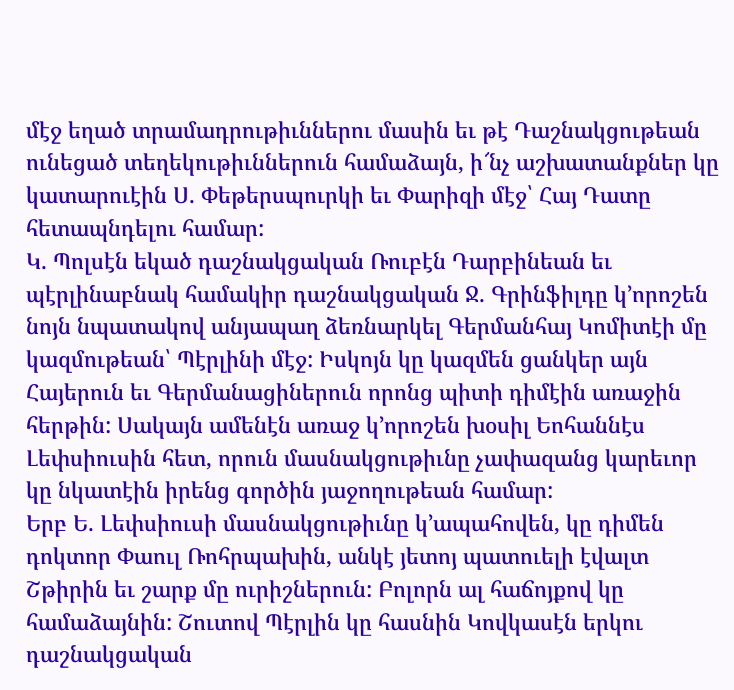մէջ եղած տրամադրութիւններու մասին եւ թէ Դաշնակցութեան ունեցած տեղեկութիւններուն համաձայն, ի՜նչ աշխատանքներ կը կատարուէին Ս. Փեթերսպուրկի եւ Փարիզի մէջ՝ Հայ Դատը հետապնդելու համար:
Կ. Պոլսէն եկած դաշնակցական Ռուբէն Դարբինեան եւ պէրլինաբնակ համակիր դաշնակցական Ջ. Գրինֆիլդը կ’որոշեն նոյն նպատակով անյապաղ ձեռնարկել Գերմանհայ Կոմիտէի մը կազմութեան՝ Պէրլինի մէջ: Իսկոյն կը կազմեն ցանկեր այն Հայերուն եւ Գերմանացիներուն որոնց պիտի դիմէին առաջին հերթին: Սակայն ամենէն առաջ կ’որոշեն խօսիլ Եոհաննէս Լեփսիուսին հետ, որուն մասնակցութիւնը չափազանց կարեւոր կը նկատէին իրենց գործին յաջողութեան համար:
Երբ Ե. Լեփսիուսի մասնակցութիւնը կ’ապահովեն, կը դիմեն դոկտոր Փաուլ Ռոհրպախին, անկէ յետոյ պատուելի էվալտ Շթիրին եւ շարք մը ուրիշներուն: Բոլորն ալ հաճոյքով կը համաձայնին: Շուտով Պէրլին կը հասնին Կովկասէն երկու դաշնակցական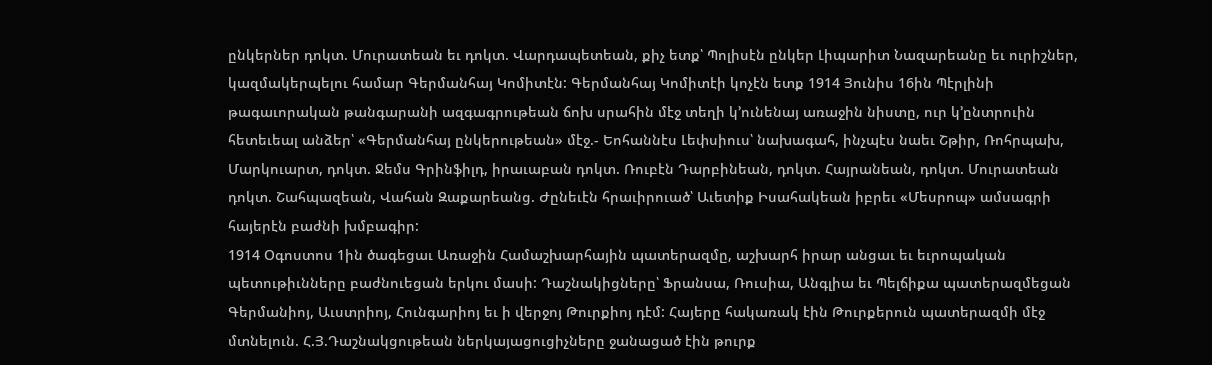ընկերներ դոկտ. Մուրատեան եւ դոկտ. Վարդապետեան, քիչ ետք՝ Պոլիսէն ընկեր Լիպարիտ Նազարեանը եւ ուրիշներ, կազմակերպելու համար Գերմանհայ Կոմիտէն: Գերմանհայ Կոմիտէի կոչէն ետք 1914 Յունիս 16ին Պէրլինի թագաւորական թանգարանի ազգագրութեան ճոխ սրահին մէջ տեղի կ’ունենայ առաջին նիստը, ուր կ’ընտրուին հետեւեալ անձեր՝ «Գերմանհայ ընկերութեան» մէջ.- Եոհաննէս Լեփսիուս՝ նախագահ, ինչպէս նաեւ Շթիր, Ռոհրպախ, Մարկուարտ, դոկտ. Ջեմս Գրինֆիլդ, իրաւաբան դոկտ. Ռուբէն Դարբինեան, դոկտ. Հայրանեան, դոկտ. Մուրատեան դոկտ. Շահպազեան, Վահան Զաքարեանց. Ժընեւէն հրաւիրուած՝ Աւետիք Իսահակեան իբրեւ «Մեսրոպ» ամսագրի հայերէն բաժնի խմբագիր:
1914 Օգոստոս 1ին ծագեցաւ Առաջին Համաշխարհային պատերազմը, աշխարհ իրար անցաւ եւ եւրոպական պետութիւնները բաժնուեցան երկու մասի: Դաշնակիցները՝ Ֆրանսա, Ռուսիա, Անգլիա եւ Պելճիքա պատերազմեցան Գերմանիոյ, Աւստրիոյ, Հունգարիոյ եւ ի վերջոյ Թուրքիոյ դէմ: Հայերը հակառակ էին Թուրքերուն պատերազմի մէջ մտնելուն. Հ.Յ.Դաշնակցութեան ներկայացուցիչները ջանացած էին թուրք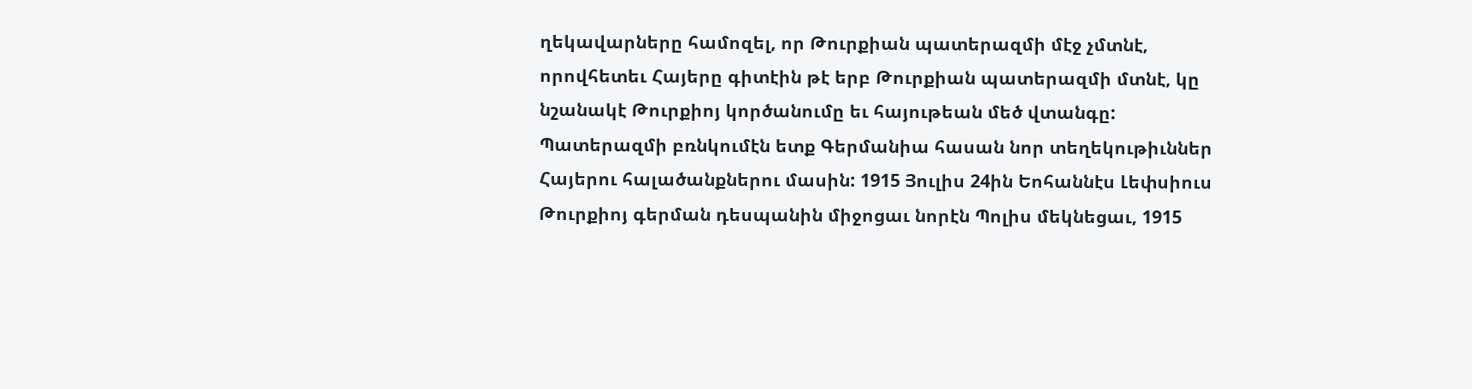ղեկավարները համոզել, որ Թուրքիան պատերազմի մէջ չմտնէ, որովհետեւ Հայերը գիտէին թէ երբ Թուրքիան պատերազմի մտնէ, կը նշանակէ Թուրքիոյ կործանումը եւ հայութեան մեծ վտանգը:
Պատերազմի բռնկումէն ետք Գերմանիա հասան նոր տեղեկութիւններ Հայերու հալածանքներու մասին: 1915 Յուլիս 24ին Եոհաննէս Լեփսիուս Թուրքիոյ գերման դեսպանին միջոցաւ նորէն Պոլիս մեկնեցաւ, 1915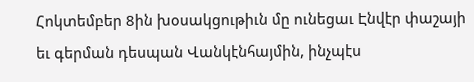Հոկտեմբեր 8ին խօսակցութիւն մը ունեցաւ Էնվէր փաշայի եւ գերման դեսպան Վանկէնհայմին, ինչպէս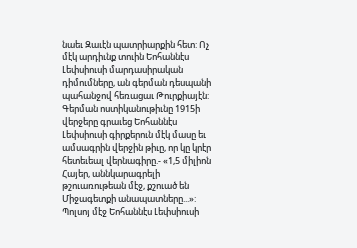նաեւ Զաւէն պատրիարքին հետ: Ոչ մէկ արդիւնք տուին Եոհաննէս Լեփսիուսի մարդասիրական դիմումները, ան գերման դեսպանի պահանջով հեռացաւ Թուրքիայէն:
Գերման ոստիկանութիւնը 1915ի վերջերը գրաւեց Եոհաննէս Լեփսիուսի գիրքերուն մէկ մասը եւ ամսագրին վերջին թիւը, որ կը կրէր հետեւեալ վերնագիրը.- «1,5 միլիոն Հայեր, աննկարագրելի թշուառութեան մէջ, քշուած են Միջագետքի անապատները...»: Պոլսոյ մէջ Եոհաննէս Լեփսիուսի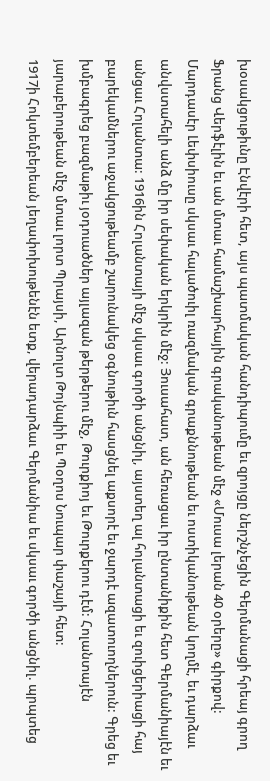խօսակցութիւնը Էնվէրի հետ, այս պատմական հանդիպումը եւ զրոյցը ներշնչեցին Գերմանացի հրեայ գրող Ֆրանց Վերֆէլին եւ ան մտաւ համաշխարհային գրականութեան մէջ «Մուսա լերան 40 օրերը» գիրքով: Մարդասէր Լեփսիուսը սկսաւ հալածուիլ ռազմական գրաքննութեան եւ ոստիկանութեան կողմէ, եւ դարձաւ անվստահելի անձ մը իր սեփական երկրին մէջ: Յուսահատ, ան հեռացաւ իր ընտանիքին հետ Գերմանիայէն եւ անցաւ Հոլանտա: 1916ին Հոլանտայի մէջ սկսաւ գործի անցնիլ, այստեղ ալ հոլանտացի եւ զուիցերիացի հայ բարեկամներու աջակցութեամբ շարունակեց օգնութիւն հասցնել աքսորէ եւ ջարդէ ազատուողներուն: Գրեց եւ խմբագրեց բազմաթիւ յօդուածներ այլազան թերթերու մէջ, Թուրքիոյ եւ Թուրքերու դէմ: Հոլանտայէն յարաբերութեան մէջ մտաւ լորտ Պրայսի, Արնոլտ Թոյնպիի եւ Պօղոս Նուպար փաշայի հետ:
1917ի Հոկտեմբերեան յեղափոխութենէն ետք, վերադարձաւ Գերմանիա եւ սկսաւ գործի անցնիլ. պրպտեց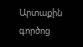Արտաքին գործոց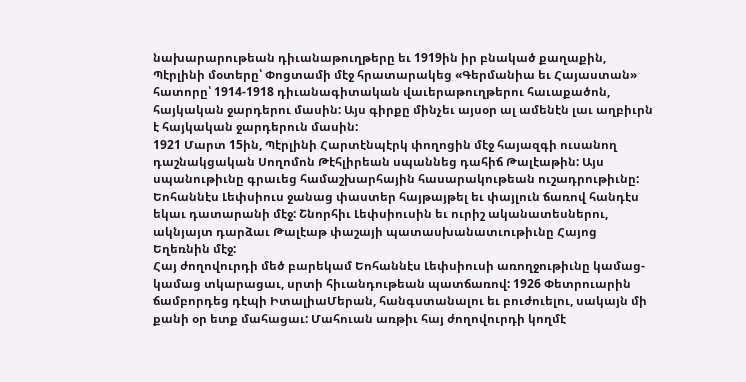նախարարութեան դիւանաթուղթերը եւ 1919ին իր բնակած քաղաքին, Պէրլինի մօտերը՝ Փոցտամի մէջ հրատարակեց «Գերմանիա եւ Հայաստան» հատորը՝ 1914-1918 դիւանագիտական վաւերաթուղթերու հաւաքածոն, հայկական ջարդերու մասին: Այս գիրքը մինչեւ այսօր ալ ամենէն լաւ աղբիւրն է հայկական ջարդերուն մասին:
1921 Մարտ 15ին, Պէրլինի Հարտէնպէրկ փողոցին մէջ հայազգի ուսանող դաշնակցական Սողոմոն Թէհլիրեան սպաննեց դահիճ Թալէաթին: Այս սպանութիւնը գրաւեց համաշխարհային հասարակութեան ուշադրութիւնը: Եոհաննէս Լեփսիուս ջանաց փաստեր հայթայթել եւ փայլուն ճառով հանդէս եկաւ դատարանի մէջ: Շնորհիւ Լեփսիուսին եւ ուրիշ ականատեսներու, ակնյայտ դարձաւ Թալէաթ փաշայի պատասխանատւութիւնը Հայոց Եղեռնին մէջ:
Հայ ժողովուրդի մեծ բարեկամ Եոհաննէս Լեփսիուսի առողջութիւնը կամաց-կամաց տկարացաւ, սրտի հիւանդութեան պատճառով: 1926 Փետրուարին ճամբորդեց դէպի ԻտալիաՄերան, հանգստանալու եւ բուժուելու, սակայն մի քանի օր ետք մահացաւ: Մահուան առթիւ հայ ժողովուրդի կողմէ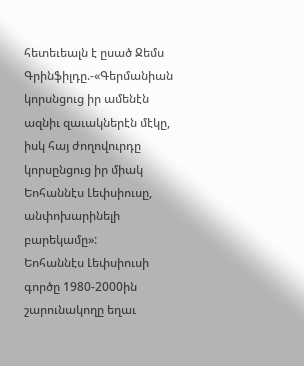հետեւեալն է ըսած Ջեմս Գրինֆիլդը.-«Գերմանիան կորսնցուց իր ամենէն ազնիւ զաւակներէն մէկը, իսկ հայ ժողովուրդը կորսընցուց իր միակ Եոհաննէս Լեփսիուսը, անփոխարինելի բարեկամը»:
Եոհաննէս Լեփսիուսի գործը 1980-2000ին շարունակողը եղաւ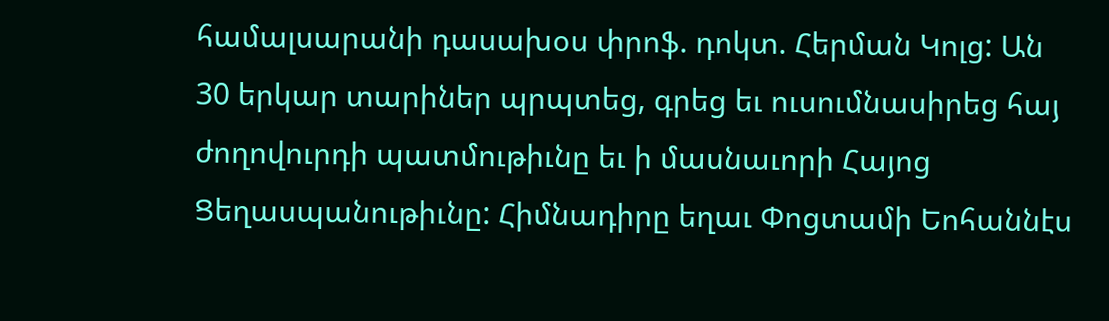համալսարանի դասախօս փրոֆ. դոկտ. Հերման Կոլց: Ան 30 երկար տարիներ պրպտեց, գրեց եւ ուսումնասիրեց հայ ժողովուրդի պատմութիւնը եւ ի մասնաւորի Հայոց Ցեղասպանութիւնը: Հիմնադիրը եղաւ Փոցտամի Եոհաննէս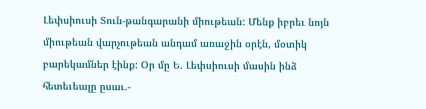Լեփսիուսի Տուն-թանգարանի միութեան: Մենք իբրեւ նոյն միութեան վարչութեան անդամ առաջին օրէն, մօտիկ բարեկամներ էինք: Օր մը Ե. Լեփսիուսի մասին ինձ հետեւեալը ըսաւ.-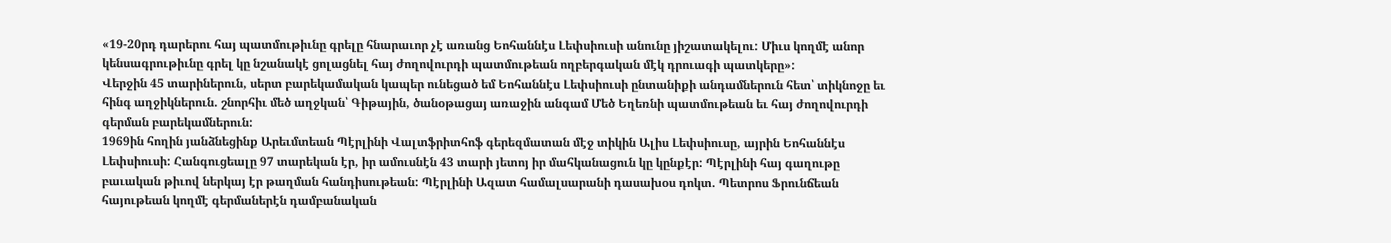«19-20րդ դարերու հայ պատմութիւնը գրելը հնարաւոր չէ առանց Եոհաննէս Լեփսիուսի անունը յիշատակելու: Միւս կողմէ անոր կենսագրութիւնը գրել կը նշանակէ ցոլացնել հայ ժողովուրդի պատմութեան ողբերգական մէկ դրուագի պատկերը»:
Վերջին 45 տարիներուն, սերտ բարեկամական կապեր ունեցած եմ Եոհաննէս Լեփսիուսի ընտանիքի անդամներուն հետ՝ տիկնոջը եւ հինգ աղջիկներուն. շնորհիւ մեծ աղջկան՝ Գիթային, ծանօթացայ առաջին անգամ Մեծ Եղեռնի պատմութեան եւ հայ ժողովուրդի գերման բարեկամներուն:
1969ին հողին յանձնեցինք Արեւմտեան Պէրլինի Վալտֆրիտհոֆ գերեզմատան մէջ տիկին Ալիս Լեփսիուսը, այրին Եոհաննէս Լեփսիուսի: Հանգուցեալը 97 տարեկան էր, իր ամուսնէն 43 տարի յետոյ իր մահկանացուն կը կընքէր: Պէրլինի հայ գաղութը բաւական թիւով ներկայ էր թաղման հանդիսութեան: Պէրլինի Ազատ համալսարանի դասախօս դոկտ. Պետրոս Ֆրունճեան հայութեան կողմէ գերմաներէն դամբանական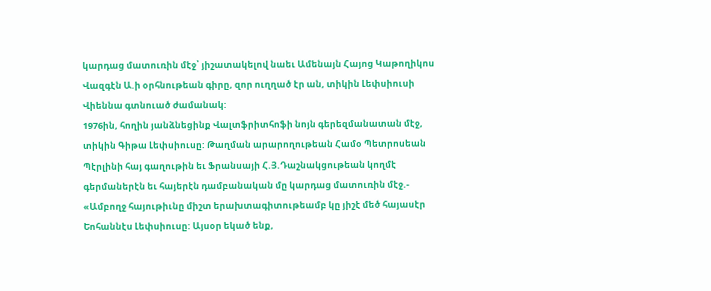կարդաց մատուռին մէջ՝ յիշատակելով նաեւ Ամենայն Հայոց Կաթողիկոս Վազգէն Ա.ի օրհնութեան գիրը, զոր ուղղած էր ան, տիկին Լեփսիուսի Վիեննա գտնուած ժամանակ:
1976ին, հողին յանձնեցինք Վալտֆրիտհոֆի նոյն գերեզմանատան մէջ, տիկին Գիթա Լեփսիուսը: Թաղման արարողութեան Համօ Պետրոսեան Պէրլինի հայ գաղութին եւ Ֆրանսայի Հ.Յ.Դաշնակցութեան կողմէ գերմաներէն եւ հայերէն դամբանական մը կարդաց մատուռին մէջ.-
«Ամբողջ հայութիւնը միշտ երախտագիտութեամբ կը յիշէ մեծ հայասէր Եոհաննէս Լեփսիուսը: Այսօր եկած ենք,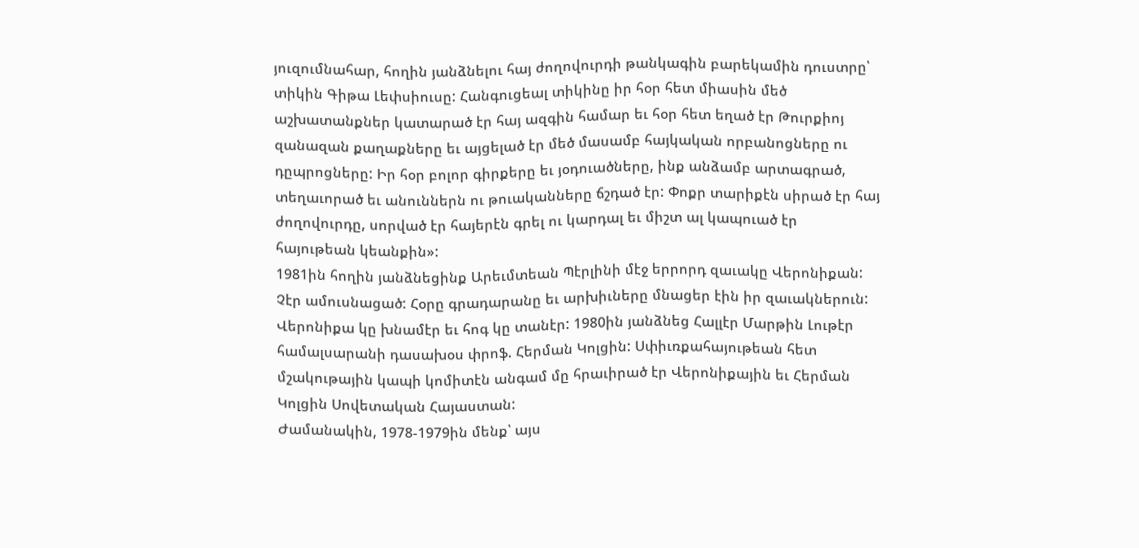յուզումնահար, հողին յանձնելու հայ ժողովուրդի թանկագին բարեկամին դուստրը՝ տիկին Գիթա Լեփսիուսը: Հանգուցեալ տիկինը իր հօր հետ միասին մեծ աշխատանքներ կատարած էր հայ ազգին համար եւ հօր հետ եղած էր Թուրքիոյ զանազան քաղաքները եւ այցելած էր մեծ մասամբ հայկական որբանոցները ու դըպրոցները: Իր հօր բոլոր գիրքերը եւ յօդուածները, ինք անձամբ արտագրած, տեղաւորած եւ անուններն ու թուականները ճշդած էր: Փոքր տարիքէն սիրած էր հայ ժողովուրդը, սորված էր հայերէն գրել ու կարդալ եւ միշտ ալ կապուած էր հայութեան կեանքին»:
1981ին հողին յանձնեցինք Արեւմտեան Պէրլինի մէջ երրորդ զաւակը Վերոնիքան: Չէր ամուսնացած: Հօրը գրադարանը եւ արխիւները մնացեր էին իր զաւակներուն: Վերոնիքա կը խնամէր եւ հոգ կը տանէր: 1980ին յանձնեց Հալլէր Մարթին Լութէր համալսարանի դասախօս փրոֆ. Հերման Կոլցին: Սփիւռքահայութեան հետ մշակութային կապի կոմիտէն անգամ մը հրաւիրած էր Վերոնիքային եւ Հերման Կոլցին Սովետական Հայաստան:
Ժամանակին, 1978-1979ին մենք՝ այս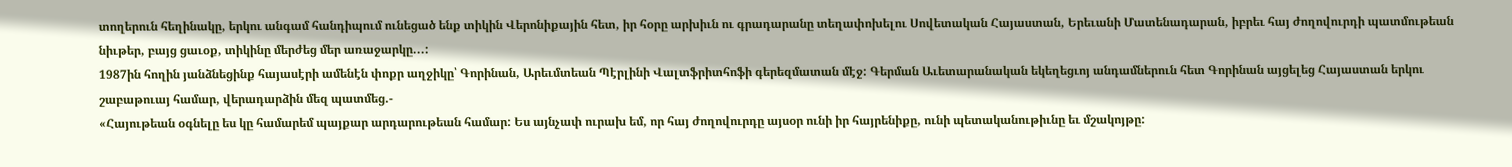տողերուն հեղինակը, երկու անգամ հանդիպում ունեցած ենք տիկին Վերոնիքային հետ, իր հօրը արխիւն ու գրադարանը տեղափոխելու Սովետական Հայաստան, Երեւանի Մատենադարան, իբրեւ հայ ժողովուրդի պատմութեան նիւթեր, բայց ցաւօք, տիկինը մերժեց մեր առաջարկը...:
1987ին հողին յանձնեցինք հայասէրի ամենէն փոքր աղջիկը՝ Գորինան, Արեւմտեան Պէրլինի Վալտֆրիտհոֆի գերեզմատան մէջ: Գերման Աւետարանական եկեղեցւոյ անդամներուն հետ Գորինան այցելեց Հայաստան երկու շաբաթուայ համար, վերադարձին մեզ պատմեց.-
«Հայութեան օգնելը ես կը համարեմ պայքար արդարութեան համար: Ես այնչափ ուրախ եմ, որ հայ ժողովուրդը այսօր ունի իր հայրենիքը, ունի պետականութիւնը եւ մշակոյթը: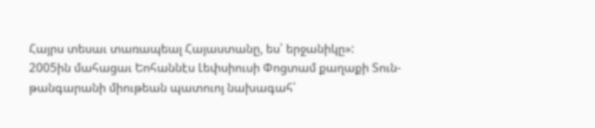Հայրս տեսաւ տառապեալ Հայաստանը, ես՝ երջանիկը»:
2005ին մահացաւ Եոհաննէս Լեփսիուսի Փոցտամ քաղաքի Տուն-թանգարանի միութեան պատուոյ նախագահ՝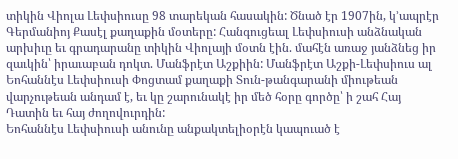տիկին Վիոլա Լեփսիուսը 98 տարեկան հասակին: Ծնած էր 1907ին, կ’ապրէր Գերմանիոյ Քասէլ քաղաքին մօտերը: Հանգուցեալ Լեփսիուսի անձնական արխիւը եւ գրադարանը տիկին Վիոլայի մօտն էին. մահէն առաջ յանձնեց իր զաւկին՝ իրաւաբան դոկտ. Մանֆրէտ Աշքիին: Մանֆրէտ Աշքի-Լեփսիուս ալ Եոհաննէս Լեփսիուսի Փոցտամ քաղաքի Տուն-թանգարանի միութեան վարչութեան անդամ է, եւ կը շարունակէ իր մեծ հօրը գործը՝ ի շահ Հայ Դատին եւ հայ ժողովուրդին:
Եոհաննէս Լեփսիուսի անունը անքակտելիօրէն կապուած է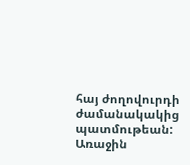հայ ժողովուրդի ժամանակակից պատմութեան: Առաջին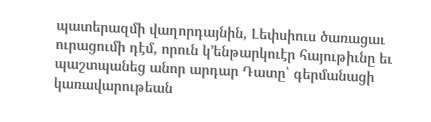պատերազմի վաղորդայնին, Լեփսիուս ծառացաւ ուրացումի դէմ, որուն կ’ենթարկուէր հայութիւնը եւ պաշտպանեց անոր արդար Դատը՝ գերմանացի կառավարութեան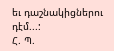եւ դաշնակիցներու դէմ...:
Հ. Պ.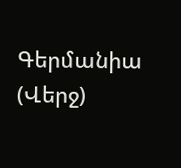Գերմանիա (Վերջ)